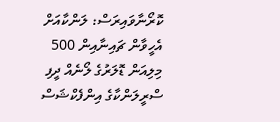ކޮރޯނާވައިރަސް: ލަންކާއަށް އެހީވާން ޗައިނާއިން 500 މިލިއަން ޑޮލަރުގެ ލޯނެއް ދީފި
ސްރީލަންކާގެ އިންފެކްޝަސް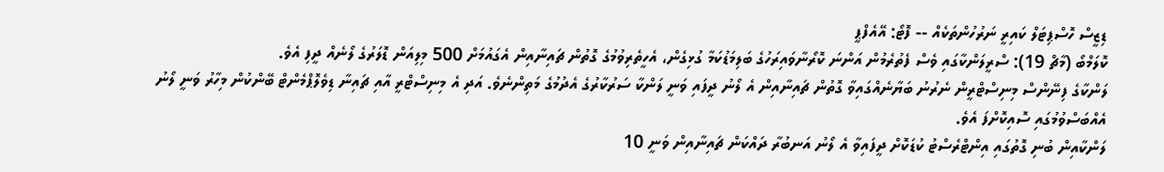ޑިޒީސް ހޮސްޕިޓަލް ކައިރީ ނަރުހުންތަކެއް -- ފޮޓޯ: އޭއެފްޕީ
ކޮލަމްބޯ (މާޗް 19): ސްރީލަންކާގައި ވެސް ފެތުރެމުން އަންނަ ކޮރޯނާވައިރަހުގެ ބަލިމަޑުކަމާ ގުޅިގެން، އެހީތެރިވުމުގެ ގޮތުން ޗައިނާއިން އެގައުމަށް 500 މިލިއަން ޑޮލަރުގެ ލޯނެއް ދީފި އެވެ.
ލަންކާގެ ފިނޭންސް މިނިސްޓްރީން ނެރުނު ބަޔާނެއްގައިވާ ގޮތުން ޗައިނާއިން އެ ލޯނު ދީފައި ވަނީ ލަންކާ ސަރުކާރުގެ އެދުމުގެ މަތިންނެވެ. އަދި އެ މިނިސްޓްރީ އާއި ޗައިނާ ޑިވެލޮޕްމެންޓް ބޭންކުން މިހާރު ވަނީ ލޯނު އެއްބަސްވުމުގައި ސޮއިކޮށްފަ އެވެ.
ލަންކާއިން ބުނި ގޮތުގައި އިންޓްރެސްޓު ކުޑަކޮށް ދީފައިވާ އެ ލޯނު އަނބުރާ ދައްކަން ޗައިނާއިން ވަނީ 10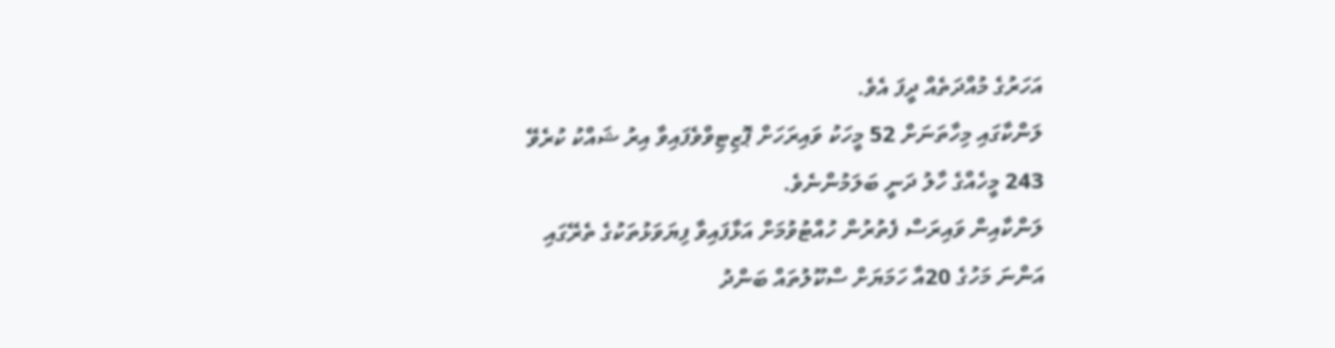އަހަރުގެ މުއްދަތެއް ދީފަ އެވެ.
ލަންކާގައި މިހާތަނަށް 52 މީހަކު ވައިރަހަށް ޕޮޒިޓިވްވެފައިވާ އިރު ޝައްކު ކުރެވޭ 243 މީހެއްގެ ހާލު ދަނީ ބަލަމުންނެވެ.
ލަންކާއިން ވައިރަސް ފެތުރުން ހުއްޓުވުމަށް އަޅާފައިވާ ފިޔަވަޅުތަކުގެ ތެރޭގައި އަންނަ މަހުގެ 20އާ ހަމަޔަށް ސްކޫލުތައް ބަންދު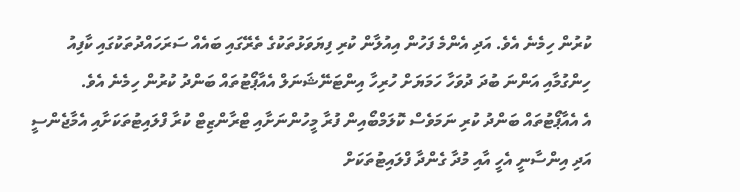ކުރުން ހިމެނެ އެވެ. އަދި އެންމެ ފަހުން އިއުލާން ކުރި ފިޔަވަޅުތަކުގެ ތެރޭގައި ބައެއް ސަރަހައްދުތަކުގައި ކާފިއު ހިންގުމާއި އަންނަ ބުދަ ދުވަހާ ހަމަޔަށް ހުރިހާ އިންޓަނޭޝަނަލް އެއާޕޯޓުތައް ބަންދު ކުރުން ހިމެނެ އެވެ.
އެ އެއާޕޯޓުތައް ބަންދު ކުރި ނަމަވެސް ކޮލަމްބޯއިން ފުރާ މީހުންނަށާއި ޓްރާންޒިޓް ކުރާ ފްލައިޓުތަކަށާއި އެމާޖެންސީ އަދި އިންސާނީ އެހީ އާއި މުދާ ގެންދާ ފްލައިޓުތަކަށް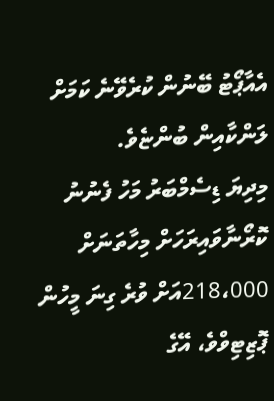އެއާޕޯޓު ބޭނުން ކުރެވޭނެ ކަމަށް ލަންކާއިން ބުންޏެވެ.
މިދިޔަ ޑިސެމްބަރު މަހު ފެނުނު ކޮރޯނާވައިރަހަށް މިހާތަނަށް 218،000އަށް ވުރެ ގިނަ މީހުން ޕޮޒިޓިވްވެ، އޭގެ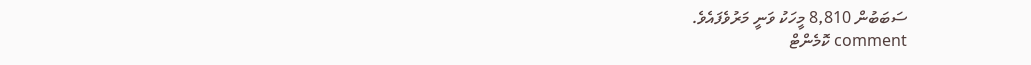ސަބަބުން 8,810 މީހަކު ވަނީ މަރުވެފައެވެ.
comment ކޮމެންޓް